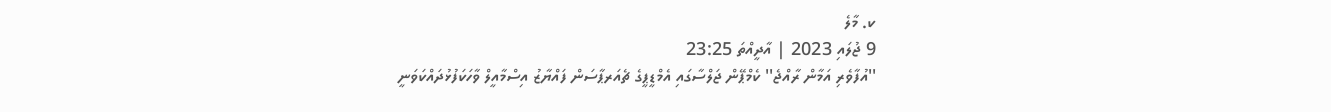ކ. މާލެ
9 ޖުލައި 2023 | އާދީއްތަ 23:25
''އުފާވެރި އަމާން ރާއްޖެ'' ކެމްޕޭން ޖަލްސާގައި އެމްޑީޕީގެ ޗެއަރޕާސަން ފައްޔާޒު އިސްމާއީލް ވާހަކަފުޅުދައްކަވަނީ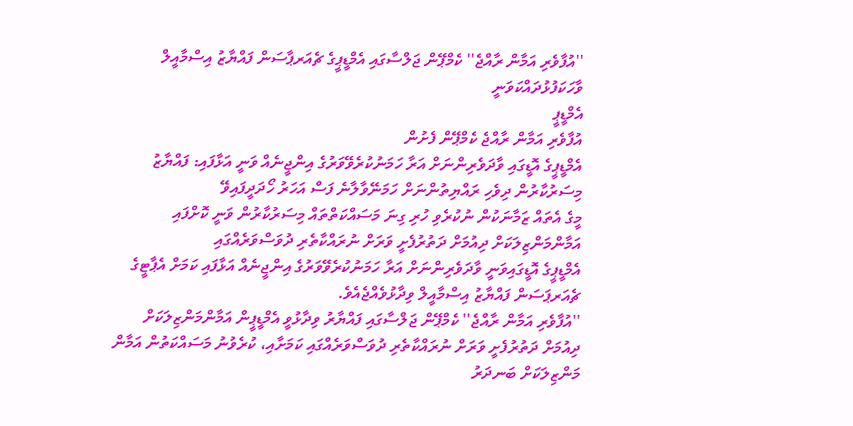''އުފާވެރި އަމާން ރާއްޖެ'' ކެމްޕޭން ޖަލްސާގައި އެމްޑީޕީގެ ޗެއަރޕާސަން ފައްޔާޒު އިސްމާއީލް ވާހަކަފުޅުދައްކަވަނީ
އެމްޑީޕީ
އުފާވެރި އަމާން ރާއްޖެ ކެމްޕޭން ފެށުން
އެމްޑީޕީގެ އޮޑީގައި ވާދަވެރިންނަށް އަރާ ހަމަނުކުރެވޭވަރުގެ އިންޖީނެއް ވަނީ އަޅާފައި: ފައްޔާޒު
މިސަރުކާރުން ދިވެހި ރައްޔިތުންނަށް ހަމަނޭވާލާނެ ފަސް އަހަރު ހޯދަދީފައިވޭ
މީގެ އެތައް ޒަމާނަކުން ނުކުރެވި ހުރި ގިނަ މަސައްކަތްތައް މިސަރުކާރުން ވަނީ ކޮށްފައި
އަމާންމަންޒިލަކަށް ދިއުމަށް ދަތުރުފެށީ ވަރަށް ނުރައްކާތެރި ދުވަސްވަރެއްގައި
އެމްޑީޕީގެ އޮޑީގައިވަނީ ވާދަވެރިންނަށް އަރާ ހަމަނުކުރެވޭވަރުގެ އިންޖީނެއް އަޅާފައި ކަމަށް އެޕާޓީގެ ޗެއަރޕަސަން ފައްޔާޒު އިސްމާއީލް ވިދާޅުވެއްޖެއެވެ.
''އުފާވެރި އަމާން ރާއްޖެ'' ކެމްޕޭން ޖަލްސާގައި ފައްޔާރު ވިދާޅުވީ އެމްޑީޕީން އަމާންމަންޒިލަކަށް ދިއުމަށް ދަތުރުފެށީ ވަރަށް ނުރައްކާތެރި ދުވަސްވަރެއްގައި ކަމަށާއި، ކުރެވުނު މަސައްކަތުން އަމާން މަންޒިލަކަށް ބަނދަރު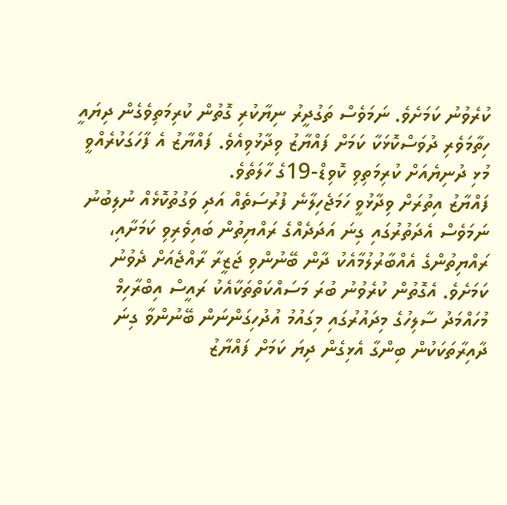ކުރެވުނު ކަމަށެވެ. ނަމަވެސް ތަގުދީރު ނިޔާކުރި ގޮތުން ކުރިމަތިވެގެން ދިޔައީ ހިތާމަވެރި ދުވަސްކޮޅަކާ ކަމަށް ފައްޔާޒު ވިދާޅުވިއެވެ. ފައްޔާޒު އެ ފާހަގަކުރެއްވީ މުޅި ދުނިޔެއަށް ކުރިމަތިވި ކޮވިޑް-19ގެ ހާލަތެވެ.
ފައްޔާޒު އިތުރަށް ވިދާޅުވީ ހަމަޖެހިލާނެ ފުރުސަތެއް އަދި ވަގުތުކޮޅެއް ނުލިބުނު ނަމަވެސް އެދަތުރުގައި ގިނަ އަދަދެއްގެ ރައްޔިތުން ބައިވެރިވި ކަމަށާއި، ރައްޔިތުންގެ އެއްބާރުލުމާއެކު ދާން ބޭނުންވި ޖަޒީރާ ރާއްޖެއަށް ދެވުނު ކަމަށެވެ. އެގޮތުން ކުރެވުނު ބުރަ މަސައްކަތްތަކާއެކު ރައީސް އިބްރާހިމް މުހައްމަދު ސާލިހުގެ މިދައުރުގައި މިގައުމު އުދުހިގަންނަން ބޭނުންވާ ގިނަ ދާއިރާތަކަކުން ބިންގާ އެޅިގެން ދިޔަ ކަމަށް ފައްޔާޒު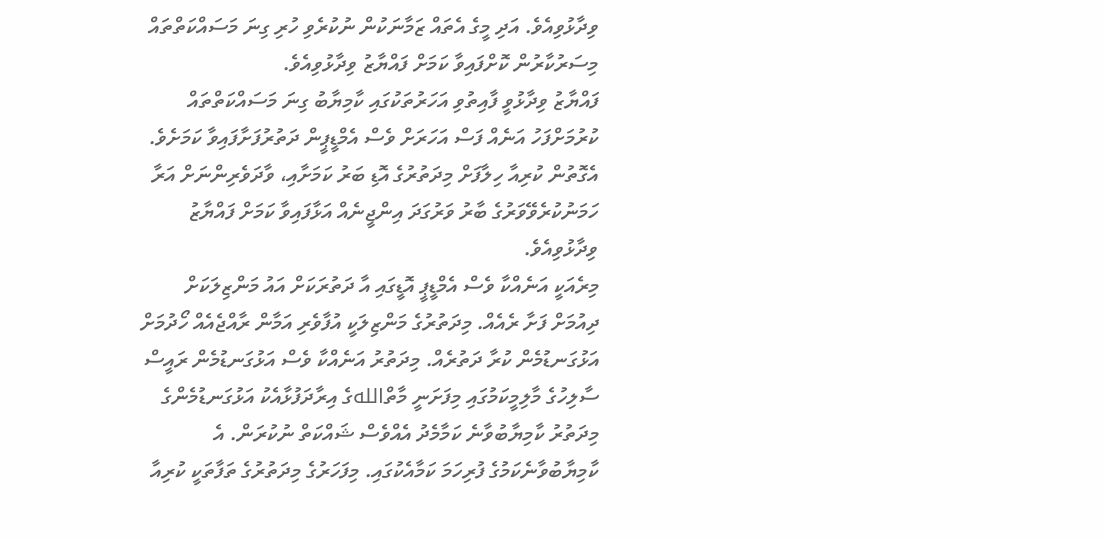ވިދާޅުވިއެވެ. އަދި މީގެ އެތައް ޒަމާނަކުން ނުކުރެވި ހުރި ގިނަ މަސައްކަތްތައް މިސަރުކާރުން ކޮށްފައިވާ ކަމަށް ފައްޔާޒު ވިދާޅުވިއެވެ.
ފައްޔާޒު ވިދާޅުވީ ފާއިތުވި އަހަރުތަކުގައި ކާމިޔާބު ގިނަ މަސައްކަތްތައް ކުރުމަށްފަހު އަނެއް ފަސް އަހަރަށް ވެސް އެމްޑީޕީން ދަތުރުފަށާފައިވާ ކަމަށެވެ. އެގޮތުން ކުރިއާ ހިލާފަށް މިދަތުރުގެ އޮޑި ބަރު ކަމަށާއި، ވާދަވެރިންނަށް އަރާ ހަމަނުކުރެވޭވަރުގެ ބާރު ވަރުގަދަ އިންޖީނެއް އަޅާފައިވާ ކަމަށް ފައްޔާޒު ވިދާޅުވިއެވެ.
މިރެއަކީ އަނެއްކާ ވެސް އެމްޑީޕީ އޮޑީގައި އާ ދަތުރަކަށް އައު މަންޒިލަކަށް ދިއުމަށް ފަށާ ރެއެއް. މިދަތުރުގެ މަންޒިލަކީ އުފާވެރި އަމާން ރާއްޖެއެއް ހޯދުމަށް އަޅުގަނޑުމެން ކުރާ ދަތުރެއް. މިދަތުރު އަނެއްކާ ވެސް އަޅުގަނޑުމެން ރައީސް ސާލިހުގެ މާލިމީކަމުގައި މިފަށަނީ މާތްاللهގެ އިރާދަފުޅާއެކު އަޅުގަނޑުމެންގެ މިދަތުރު ކާމިޔާބުވާނެ ކަމާމެދު އެއްވެސް ޝައްކަތް ނުކުރަން. އެ ކާމިޔާބުވާނެކަމުގެ ފުރިހަމަ ކަމާއެކުގައި. މިފަހަރުގެ މިދަތުރުގެ ތަފާތަކީ ކުރިއާ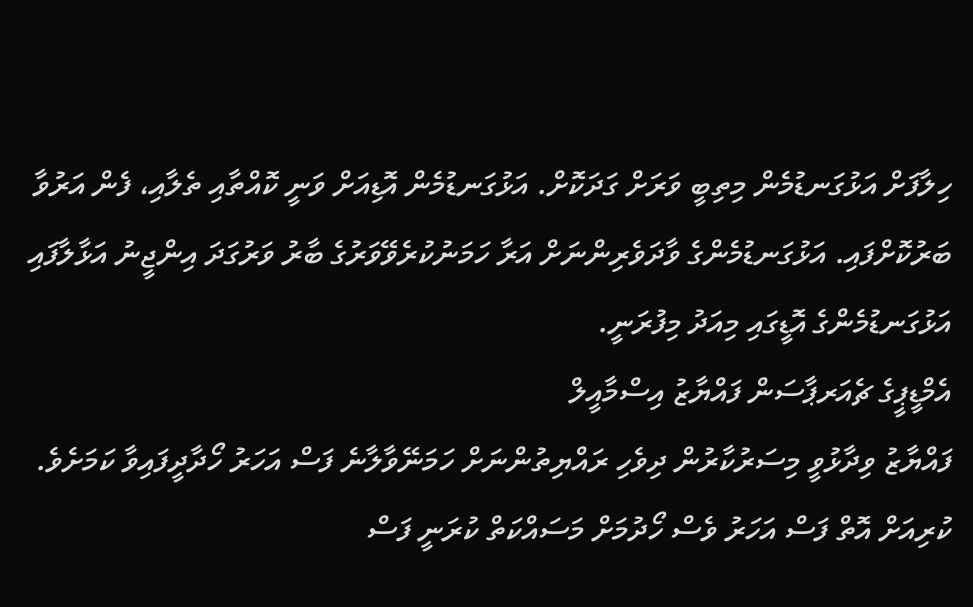ހިލާފަށް އަޅުގަނޑުމެން މިތިބީ ވަރަށް ގަދަކޮށް. އަޅުގަނޑުމެން އޮޑިއަށް ވަނީ ކޮއްތާއި ތެލާއި، ފެން އަރުވާ ބަރުކޮށްފައި. އަޅުގަނޑުމެންގެ ވާދަވެރިންނަށް އަރާ ހަމަނުކުރެވޭވަރުގެ ބާރު ވަރުގަދަ އިންޖީނު އަޅާލާފައި އަޅުގަނޑުމެންގެ އޮޑީގައި މިއަދު މިފުރަނީ.
އެމްޑީޕީގެ ޗެއަރޕާސަން ފައްޔާޒު އިސްމާއީލް
ފައްޔާޒު ވިދާޅުވީ މިސަރުކާރުން ދިވެހި ރައްޔިތުންނަށް ހަމަނޭވާލާނެ ފަސް އަހަރު ހޯދާދީފައިވާ ކަމަށެވެ. ކުރިއަށް އޮތް ފަސް އަހަރު ވެސް ހޯދުމަށް މަސައްކަތް ކުރަނީ ފަސް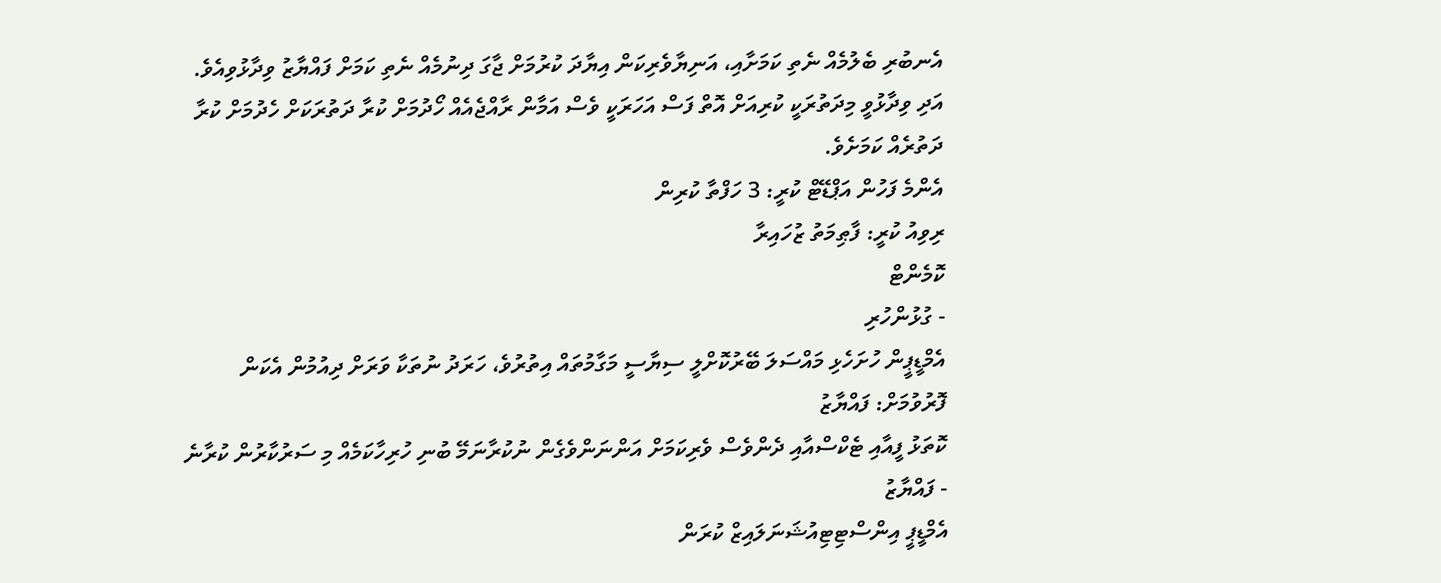އެނބުރި ބެލުމެއް ނެތި ކަމަށާއި، އަނިޔާވެރިކަން އިޔާދަ ކުރުމަށް ޖާގަ ދިނުމެއް ނެތި ކަމަށް ފައްޔާޒު ވިދާޅުވިއެވެ. އަދި ވިދާޅުވީ މިދަތުރަކީ ކުރިއަށް އޮތް ފަސް އަހަރަކީ ވެސް އަމާން ރާއްޖެއެއް ހޯދުމަށް ކުރާ ދަތުރަކަށް ހެދުމަށް ކުރާ ދަތުރެއް ކަމަށެވެ.
އެންމެ ފަހުން އަޕްޑޭޓް ކުރީ: 3 ހަފްތާ ކުރިން
ރިވިއު ކުރީ: ފާޠިމަތު ޒުހައިރާ
ކޮމެންޓް
- ގުޅުންހުރި
އެމްޑީޕީން ހުށަހެޅި މައްސަލަ ބޭރުކޮށްލީ ސިޔާސީ މަގާމުތައް އިތުރުވެ، ހަރަދު ނުތަކާ ވަރަށް ދިއުމުން އެކަން ފޮރުވުމަށް: ފައްޔާޒު
ކޮތަޅު ފީއާއި ޓެކްސްއާއި ދެންވެސް ވެރިކަމަށް އަންނަންވެގެން ނުކުރާނަމޭ ބުނި ހުރިހާކަމެއް މި ސަރުކާރުން ކުރާނެ - ފައްޔާޒު
އެމްޑީޕީ އިންސްޓިޓިއުޝަނަލައިޒް ކުރަން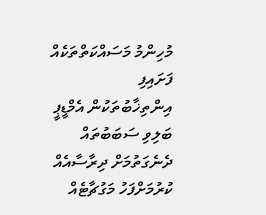މުހިންމު މަސައްކަތްތަކެއް ފަށައިފި
އިންތިޚާބުތަކުން އެމްޑީޕީ ބަލިވި ސަބަބުތައް ދެނެގަތުމަށް ދިރާސާއެއް ކުރުމަށްފަހު މަގުޗާޓެއް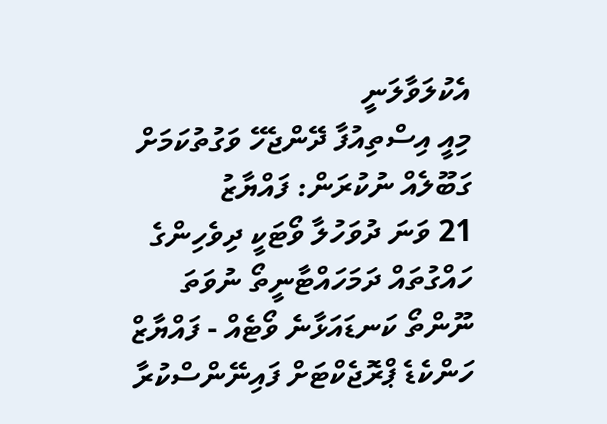އެކުލަވާލަނީ
މިއީ އިސްތިއުފާ ދޭންޖެހޭ ވަގުތުކަމަށް ގަބޫލެއް ނުކުރަން: ފައްޔާޒު
21 ވަނަ ދުވަހުލާ ވޯޓަކީ ދިވެހިންގެ ހައްގުތައް ދަމަހައްޓާނީތޯ ނުވަތަ ނޫންތޯ ކަނޑައަޅާނެ ވޯޓެއް - ފައްޔާޒް
ހަންކެޑެ ޕްރޮޖެކްޓަށް ފައިނޭންސްކުރާ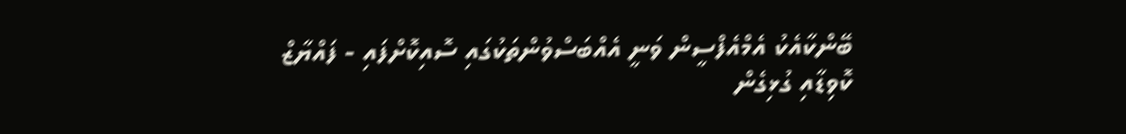ބޭންކާއެކު އެމްއެފްސީން ވަނީ އެއްބަސްވުންތަކުގައި ސޮއިކޮށްފައި - ފައްޔާޒް
ކޮވިޑާއި ގުޅިގެން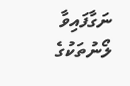ނަގާފައިވާ ލޯނުތަކުގެ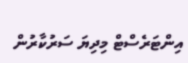އިންޓަރެސްޓް މިދިޔަ ސަރުކާރުން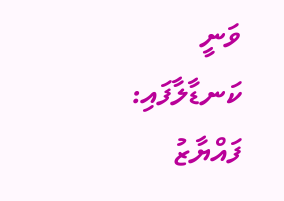ވަނީ ކަނޑާލާފައި: ފައްޔާޒު